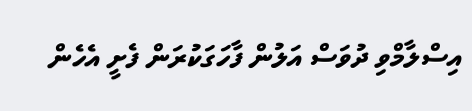އިސްލާމްވި ދުވަސް އަލުން ފާހަގަކުރަން ފެށީ އެހެން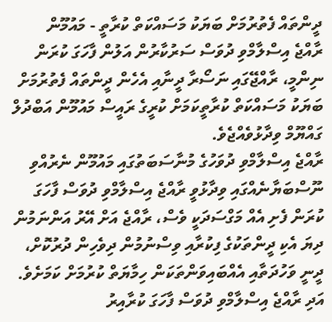ދީންތައް ފެތުރުމަށް ބަޔަކު މަސައްކަތް ކުރާތީ - މައުމޫން
ރާއްޖެ އިސްލާމްވި ދުވަސް ސަރުކާރުން އަލުން ފާހަގަ ކުރަން ނިންމީ، ރާއްޖޭގައި ނަސޯރާ ދީނާއި އެހެން ދީންތައް ފެތުރުމަށް ބަޔަކު މަސައްކަތް ކުރާތީކަމަށް ކުރީގެ ރައީސް މައުމޫން އަބްދުލް ގައްޔޫމް ވިދާޅުވެއްޖެވެ.
ރާއްޖެ އިސްލާމްވި ދުވަހުގެ މުނާސަބަތުގައި މައުމޫން ނެރުއްވި ނޫސްބަޔާނެއްގައި ވިދާޅުވީ ރާއްޖެ އިސްލާމްވި ދުވަސް ފާހަގަ ކުރަން ފެށި އެއް މަގްސަދަކީ ވެސް، ރާއްޖެ އަށް އޭރު އަންނަމުން ދިޔަ އެކި ދީންތަކުގެ ފިކުރާއި ވިސްނުމުން ދިވެހިން ދުރުކޮށް، ދީނީ ވަހުދަތާއި އެއްބައިވަންތަކަން ހިމާޔަތް ކުރުމަށް ކަމަށެވެ.
އަދި ރާއްޖެ އިސްލާމްވި ދުވަސް ފާހަގަ ކުރާއިރު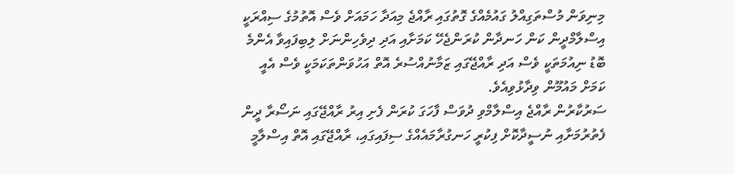މިނިވަން މުސްތަގިއްލު ގައުމެއްގެ ގޮތުގައި ރާއްޖެ މިއަދާ ހަމައަށް ވެސް އޮތުމުގެ ސިއްރަކީ އިސްލާމްދީން ކަން ހަނދާން ކުރަންޖެހޭ ކަމަށާއި އަދި ދިވެހިންނަށް ލިބިފައިވާ އެންމެ ބޮޑު ނިއުމަތަކީ ވެސް އަދި ރާއްޖޭގައި ޒަމާނުއްސުރެ އޮތް އަހުވަންތަކަމަކީ ވެސް އެއީ ކަމަށް މައުމޫން ވިދާޅުވިއެވެ.
ސަރުކާރުން ރާއްޖެ އިސްލާމްވި ދުވަސް ފާހަގަ ކުރަން ފެށި އިރު ރާއްޖޭގައި ނަސޯރާ ދީން ފެތުރުމަށާއި ނުސީދާކޮށް ފިކުރީ ހަނގުރާމައެއްގެ ސިފައިގައި، ރާއްޖޭގައި އޮތް އިސްލާމީ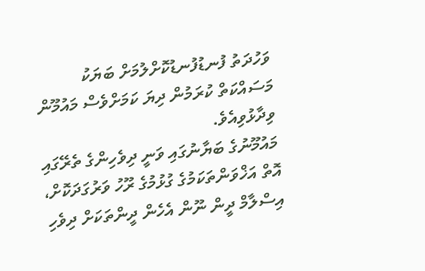ވަހުދަތު ފުނޑުފުނޑުކޮށްލުމަށް ބަޔަކު މަސައްކަތް ކުރަމުން ދިޔަ ކަމަށްވެސް މައުމޫން ވިދާޅުވިއެވެ.
މައުމޫނުގެ ބަޔާނުގައި ވަނީ ދިވެހިންގެ ތެރޭގައި އޮތް އަޚްވަންތަކަމުގެ ގުޅުމުގެ ރޫހު ވަރުގަދަކޮށް، އިސްލާމް ދީން ނޫން އެހެން ދީންތަކަށް ދިވެހި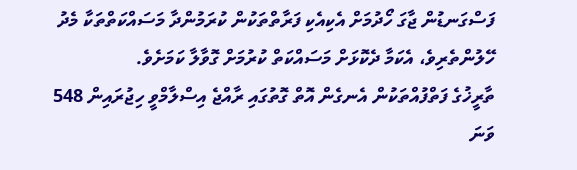ފަސްގަނޑުން ޖާގަ ހޯދުމަށް އެކިއެކި ފަރާތްތަކުން ކުރަމުންދާ މަސައްކަތްތަކާ މެދު ހޭލުންތެރިވެ، އެކަމާ ދެކޮޅަށް މަސައްކަތް ކުރުމަށް ގޮވާލާ ކަމަށެވެ.
ތާރީޚުގެ ފަތްފުއްތަކުން އެނގެން އޮތް ގޮތުގައި ރާއްޖެ އިސްލާމްވީ ހިޖުރައިން 548 ވަނަ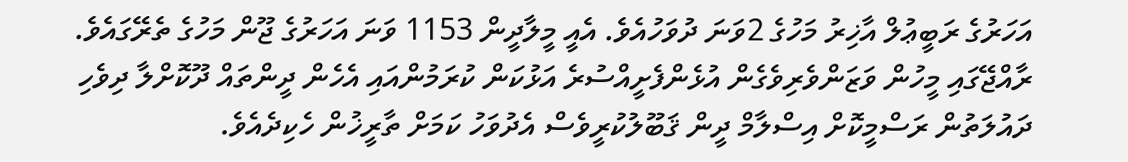އަހަރުގެ ރަބީޢުލް އާޚިރު މަހުގެ 2ވަނަ ދުވަހުއެވެ. އެއީ މީލާދީން 1153 ވަނަ އަހަރުގެ ޖޫން މަހުގެ ތެރޭގައެވެ. ރާއްޖޭގައި މީހުން ވަޒަންވެރިވެގެން އުޅެންފެށީއްސުރެ އަޅުކަން ކުރަމުންއައި އެހެން ދީންތައް ދޫކޮށްލާ ދިވެހި ދައުލަތުން ރަސްމީކޮށް އިސްލާމް ދީން ޤަބޫލުކުރީވެސް އެދުވަހު ކަމަށް ތާރީޚުން ހެކިދެއެވެ.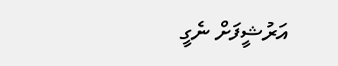އަރުޝީފަށް ނެގީ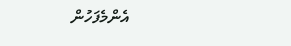އެންމެފަހުން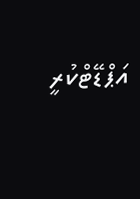އަޕްޑޭޓްކުރީ